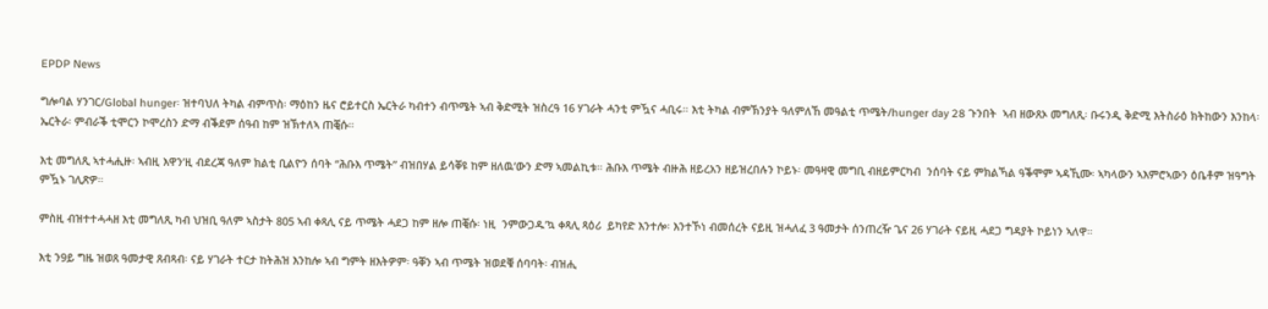EPDP News

ግሎባል ሃንገር/Global hunger፡ ዝተባህለ ትካል ብምጥስ፡ ማዕከን ዜና ሮይተርስ ኤርትራ ካብተን ብጥሜት ኣብ ቅድሚት ዝስረዓ 16 ሃገራት ሓንቲ ምዃና ሓቢሩ። እቲ ትካል ብምኽንያት ዓለምለኸ መዓልቲ ጥሜት/hunger day 28 ጉንበት  ኣብ ዘውጸኦ መግለጺ፡ ቡሩንዲ ቅድሚ እትስራዕ ክትከውን እንከላ፡ ኤርትራ፡ ምብራቕ ቲሞርን ኮሞረስን ድማ ብቕደም ሰዓብ ከም ዝኽተለኣ ጠቒሱ።

እቲ መግለጺ ኣተሓሒዙ፡ ኣብዚ እዋን’ዚ ብደረጃ ዓለም ክልቲ ቢልዮን ሰባት “ሕቡእ ጥሜት” ብዝበሃል ይሳቐዩ ከም ዘለዉ’ውን ድማ ኣመልኪቱ። ሕቡእ ጥሜት ብዙሕ ዘይረአን ዘይዝረበሉን ኮይኑ፡ መዓዛዊ መግቢ ብዘይምርካብ  ንሰባት ናይ ምክልኻል ዓቕሞም ኣዳኺሙ፡ ኣካላውን ኣእምሮኣውን ዕቤቶም ዝዓግት ምዃኑ ገሊጽዎ።

ምስዚ ብዝተተሓሓዘ እቲ መግለጺ ካብ ህዝቢ ዓለም ኣስታት 805 ኣብ ቀጻሊ ናይ ጥሜት ሓደጋ ከም ዘሎ ጠቒሱ፡ ነዚ  ንምውጋዱ’ኳ ቀጻሊ ጻዕሪ  ይካየድ እንተሎ፡ እንተኾነ ብመሰረት ናይዚ ዝሓለፈ 3 ዓመታት ሰንጠረዥ ጌና 26 ሃገራት ናይዚ ሓደጋ ግዳያት ኮይነን ኣለዋ።

እቲ ን9ይ ግዜ ዝወጸ ዓመታዊ ጸብጻብ፡ ናይ ሃገራት ተርታ ከትሕዝ እንከሎ ኣብ ግምት ዘእትዎም፡ ዓቐን ኣብ ጥሜት ዝወደቑ ሰባባት፡ ብዝሒ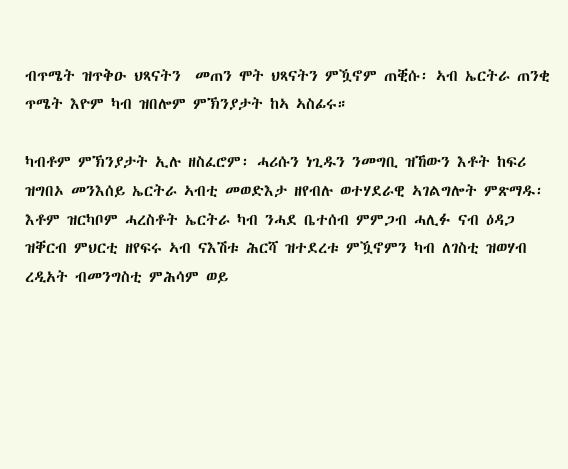ብጥሜት ዝጥቅዑ ህጻናትን  መጠን ሞት ህጻናትን ምዃኖም ጠቒሱ፡ ኣብ ኤርትራ ጠንቂ ጥሜት እዮም ካብ ዝበሎም ምኽንያታት ከኣ ኣስፊሩ።

ካብቶም ምኽንያታት ኢሉ ዘስፈሮም፡ ሓሪሱን ነጊዱን ንመግቢ ዝኸውን እቶት ከፍሪ ዝግበኦ መንእሰይ ኤርትራ ኣብቲ መወድእታ ዘየብሉ ወተሃደራዊ ኣገልግሎት ምጽማዱ፡ እቶም ዝርካቦም ሓረስቶት ኤርትራ ካብ ንሓደ ቤተሰብ ምምጋብ ሓሊፉ ናብ ዕዳጋ ዝቐርብ ምህርቲ ዘየፍሩ ኣብ ናእሽቱ ሕርሻ ዝተደረቱ ምዃኖምን ካብ ለገስቲ ዝወሃብ ረዲአት ብመንግስቲ ምሕሳም ወይ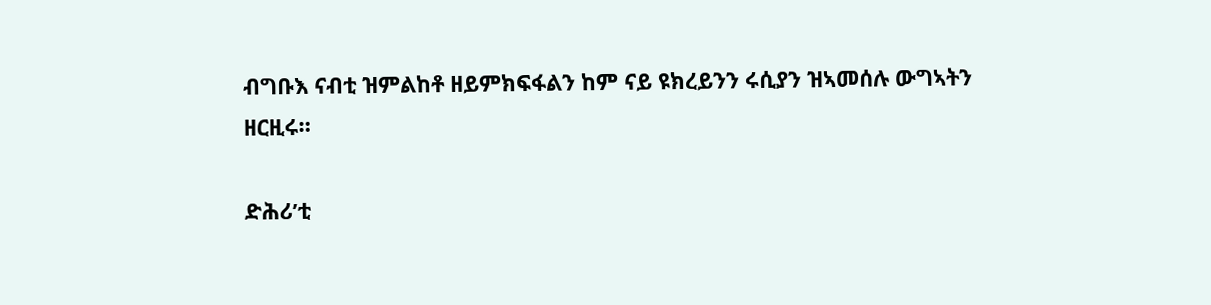ብግቡእ ናብቲ ዝምልከቶ ዘይምክፍፋልን ከም ናይ ዩክረይንን ሩሲያን ዝኣመሰሉ ውግኣትን ዘርዚሩ።

ድሕሪ’ቲ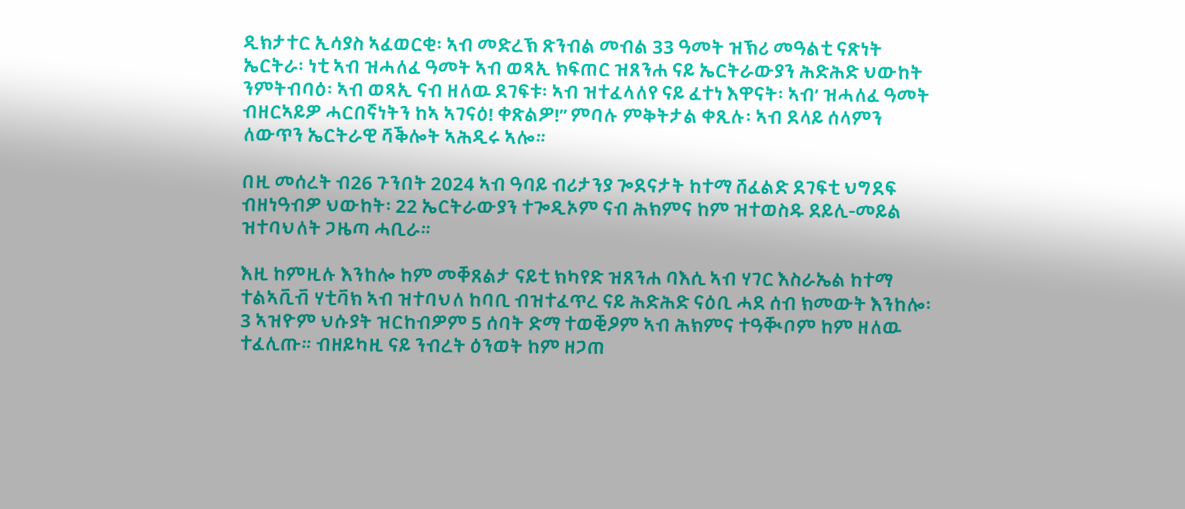ዲክታተር ኢሳያስ ኣፈወርቂ፡ ኣብ መድረኽ ጽንብል መብል 33 ዓመት ዝኽሪ መዓልቲ ናጽነት ኤርትራ፡ ነቲ ኣብ ዝሓለፈ ዓመት ኣብ ወጻኢ ክፍጠር ዝጸንሐ ናይ ኤርትራውያን ሕድሕድ ህውከት ንምትብባዕ፡ ኣብ ወጻኢ ናብ ዘለዉ ደገፍቱ፡ ኣብ ዝተፈላለየ ናይ ፈተነ እዋናት፡ ኣብ’ ዝሓለፈ ዓመት ብዘርኣይዎ ሓርበኛነትን ከኣ ኣገናዕ! ቀጽልዎ!” ምባሉ ምቅትታል ቀጺሉ፡ ኣብ ደላይ ሰላምን ለውጥን ኤርትራዊ ሻቕሎት ኣሕዲሩ ኣሎ።

በዚ መሰረት ብ26 ጉንበት 2024 ኣብ ዓባይ ብሪታንያ ጐደናታት ከተማ ሸፈልድ ደገፍቲ ህግደፍ ብዘነዓብዎ ህውከት፡ 22 ኤርትራውያን ተጐዲኦም ናብ ሕክምና ከም ዝተወስዱ ደይሊ-መይል ዝተባህለት ጋዜጣ ሓቢራ።

እዚ ከምዚሉ እንከሎ ከም መቐጸልታ ናይቲ ክካየድ ዝጸንሐ ባእሲ ኣብ ሃገር እስራኤል ከተማ ተልኣቪቭ ሃቲቫክ ኣብ ዝተባህለ ከባቢ ብዝተፈጥረ ናይ ሕድሕድ ናዕቢ ሓደ ሰብ ክመውት እንከሎ፡ 3 ኣዝዮም ህሱያት ዝርከብዎም 5 ሰባት ድማ ተወቒዖም ኣብ ሕክምና ተዓቚቦም ከም ዘለዉ ተፈሊጡ። ብዘይካዚ ናይ ንብረት ዕንወት ከም ዘጋጠ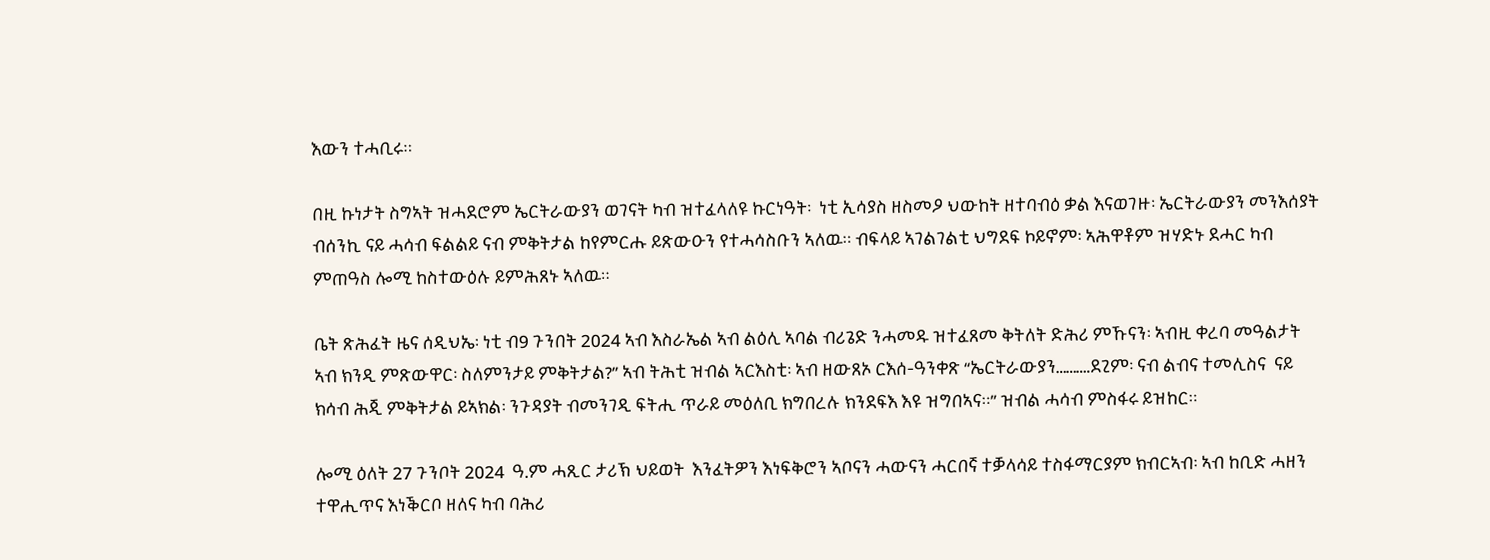እውን ተሓቢሩ።

በዚ ኩነታት ስግኣት ዝሓደሮም ኤርትራውያን ወገናት ካብ ዝተፈላለዩ ኩርነዓት፡  ነቲ ኢሳያስ ዘስመዖ ህውከት ዘተባብዕ ቃል እናወገዙ፡ ኤርትራውያን መንእሰያት ብሰንኪ ናይ ሓሳብ ፍልልይ ናብ ምቅትታል ከየምርሑ ይጽውዑን የተሓሳስቡን ኣለዉ። ብፍላይ ኣገልገልቲ ህግደፍ ኮይኖም፡ ኣሕዋቶም ዝሃድኑ ደሓር ካብ ምጠዓስ ሎሚ ከስተውዕሉ ይምሕጸኑ ኣለዉ።

ቤት ጽሕፈት ዜና ሰዲህኤ፡ ነቲ ብ9 ጉንበት 2024 ኣብ እስራኤል ኣብ ልዕሊ ኣባል ብሪጌድ ንሓመዱ ዝተፈጸመ ቅትለት ድሕሪ ምኹናን፡ ኣብዚ ቀረባ መዓልታት ኣብ ክንዲ ምጽውዋር፡ ስለምንታይ ምቅትታል?” ኣብ ትሕቲ ዝብል ኣርእስቲ፡ ኣብ ዘውጸኦ ርእሰ-ዓንቀጽ “ኤርትራውያን……….ደጊም፡ ናብ ልብና ተመሊስና  ናይ ክሳብ ሕጂ ምቅትታል ይኣክል፡ ንጉዳያት ብመንገዲ ፍትሒ ጥራይ መዕለቢ ክግበረሉ ክንደፍእ እዩ ዝግበኣና።” ዝብል ሓሳብ ምስፋሩ ይዝከር።

ሎሚ ዕለት 27 ጉንቦት 2024  ዓ.ም ሓጺር ታሪኽ ህይወት  እንፈትዎን እነፍቅሮን ኣቦናን ሓውናን ሓርበኛ ተቓላሳይ ተስፋማርያም ክብርኣብ፡ ኣብ ከቢድ ሓዘን ተዋሒጥና እነቕርቦ ዘለና ካብ ባሕሪ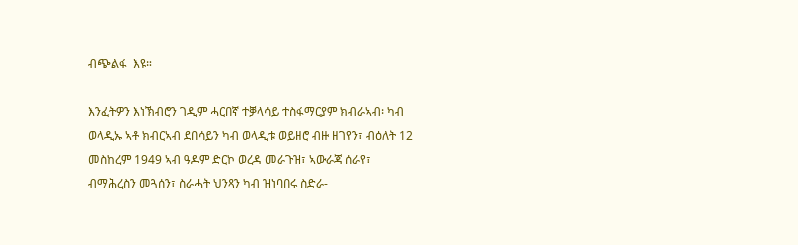ብጭልፋ  እዩ።

እንፈትዎን እነኽብሮን ገዲም ሓርበኛ ተቓላሳይ ተስፋማርያም ክብራኣብ፡ ካብ ወላዲኡ ኣቶ ክብርኣብ ደበሳይን ካብ ወላዲቱ ወይዘሮ ብዙ ዘገየን፣ ብዕለት 12 መስከረም 1949 ኣብ ዓዶም ድርኮ ወረዳ መራጉዝ፣ ኣውራጃ ሰራየ፣ ብማሕረስን መጓሰን፣ ስራሓት ህንጻን ካብ ዝነባበሩ ስድራ-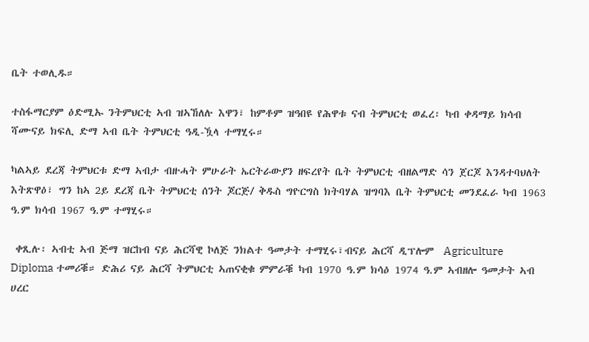ቤት ተወሊዱ።

ተስፋማርያም ዕድሚኡ ንትምህርቲ ኣብ ዝኣኸለሉ እዋን፣ ከምቶም ዝዓበዩ የሕዋቱ ናብ ትምህርቲ ወፈረ፡ ካብ ቀዳማይ ክሳብ ሻሙናይ ክፍሊ ድማ ኣብ ቤት ትምህርቲ ዓዲ-ዃላ ተማሂሩ።

ካልኣይ ደረጃ ትምህርቱ ድማ ኣብታ ብዙሓት ምሁራት ኤርትራውያን ዘፍረየት ቤት ትምህርቲ ብዘልማድ ሳን ጀርጆ እንዳተባህለት እትጽዋዕ፣ ግን ከኣ 2ይ ደረጃ ቤት ትምህርቲ ሰንት ጆርጅ/ ቅዱስ ግዮርግስ ክትባሃል ዝግባእ ቤት ትምህርቲ መንደፈራ ካብ 1963 ዓ.ም ክሳብ 1967 ዓ.ም ተማሂሩ።

 ቀጺሉ፡ ኣብቲ ኣብ ጅማ ዝርከብ ናይ ሕርሻዊ ኮለጅ ንክልተ ዓመታት ተማሂሩ፣ብናይ ሕርሻ ዲፕሎም  Agriculture Diploma ተመሪቑ። ድሕሪ ናይ ሕርሻ ትምህርቲ ኣጠናቂቁ ምምራቑ ካብ 1970 ዓ.ም ክሳዕ 1974 ዓ.ም ኣብዘሎ ዓመታት ኣብ ሀረር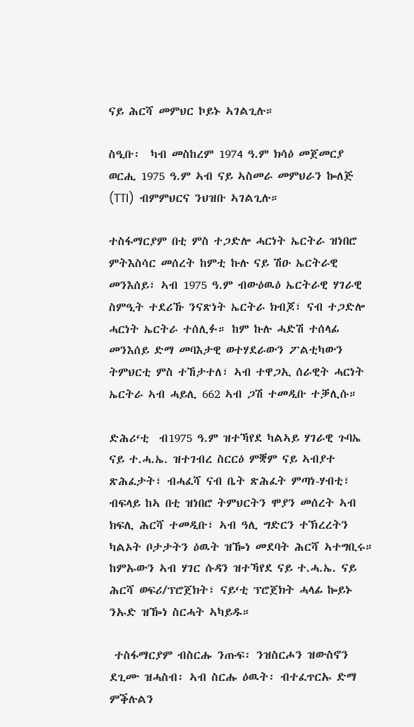ናይ ሕርሻ መምህር ኮይኑ ኣገልጊሉ።

ስዒቡ፡  ካብ መስከረም 1974 ዓ.ም ክሳዕ መጀመርያ ወርሒ 1975 ዓ.ም ኣብ ናይ ኣስመራ መምህራን ኰለጅ (TTI)  ብምምህርና ንህዝቡ ኣገልጊሉ።

ተስፋማርያም በቲ ምስ ተጋድሎ ሓርነት ኤርትራ ዝነበሮ ምትእስሳር መሰረት ከምቲ ኩሉ ናይ ሽዑ ኤርትራዊ መንእሰይ፣ ኣብ 1975 ዓ.ም ብውዕዉዕ ኤርትራዊ ሃገራዊ ስምዒት ተደሪኹ ንናጽነት ኤርትራ ክብጆ፣ ናብ ተጋድሎ ሓርነት ኤርትራ ተሰሊፉ። ከም ኩሉ ሓድሽ ተሰላፊ መንእሰይ ድማ መባእታዊ ወተሃደራውን ፖልቲካውን ትምህርቲ ምስ ተኸታተለ፣ ኣብ ተዋጋኢ ሰራዊት ሓርነት ኤርትራ ኣብ ሓይሊ 662 ኣብ ጋሽ ተመዲቡ ተቓሊሱ።

ድሕሪ‘ቲ  ብ1975 ዓ.ም ዝተኻየደ ካልኣይ ሃገራዊ ጉባኤ ናይ ተ.ሓ.ኤ. ዝተገብረ ስርርዕ ምቛም ናይ ኣብያተ ጽሕፈታት፣ ብሓፈሻ ናብ ቤት ጽሕፈት ምጣነ-ሃብቲ፣ ብፍላይ ከኣ በቲ ዝነበሮ ትምህርትን ሞያን መሰረት ኣብ ክፍሊ ሕርሻ ተመዲቡ፣ ኣብ ዓሊ ግድርን ተኽረረትን ካልኦት ቦታታትን ዕዉት ዝዀነ መደባት ሕርሻ ኣተግቢሩ። ከምኡውን ኣብ ሃገር ሱዳን ዝተኻየደ ናይ ተ.ሓ.ኤ. ናይ ሕርሻ ወፍሪ/ፕሮጀክት፣ ናይ‘ቲ ፕሮጀክት ሓላፊ ኰይኑ ንኡድ ዝዀነ ስርሓት ኣካይዱ።

 ተስፋማርያም ብስርሑ ንጡፍ፡ ንዝስርሖን ዝውስኖን ደጊሙ ዝሓስብ፡ ኣብ ስርሑ ዕዉት፡ ብተፈጥርኡ ድማ ምቕሉልን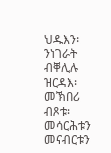ህዱእን፡ ንነገራት ብቐሊሉ ዝርዳእ፡ መኽበሪ ብጾቱ፡ መሳርሕቱን  መናብርቱን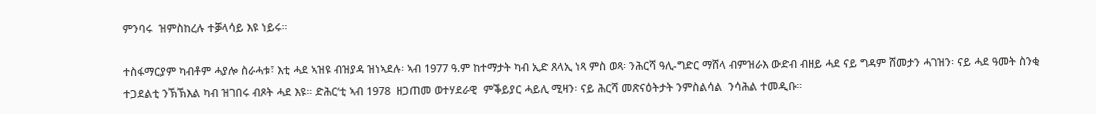ምንባሩ  ዝምስከረሉ ተቓላሳይ እዩ ነይሩ።

ተስፋማርያም ካብቶም ሓያሎ ስራሓቱ፣ እቲ ሓደ ኣዝዩ ብዝያዳ ዝነኣደሉ፡ ኣብ 1977 ዓ.ም ከተማታት ካብ ኢድ ጸላኢ ነጻ ምስ ወጻ፡ ንሕርሻ ዓሊ-ግድር ማሸላ ብምዝራእ ውድብ ብዘይ ሓደ ናይ ግዳም ሸመታን ሓገዝን፡ ናይ ሓደ ዓመት ስንቂ ተጋደልቲ ንኽኽእል ካብ ዝገበሩ ብጾት ሓደ እዩ። ድሕር‘ቲ ኣብ 1978  ዘጋጠመ ወተሃደራዊ  ምቕይያር ሓይሊ ሚዛን፡ ናይ ሕርሻ መጽናዕትታት ንምስልሳል  ንሳሕል ተመዲቡ።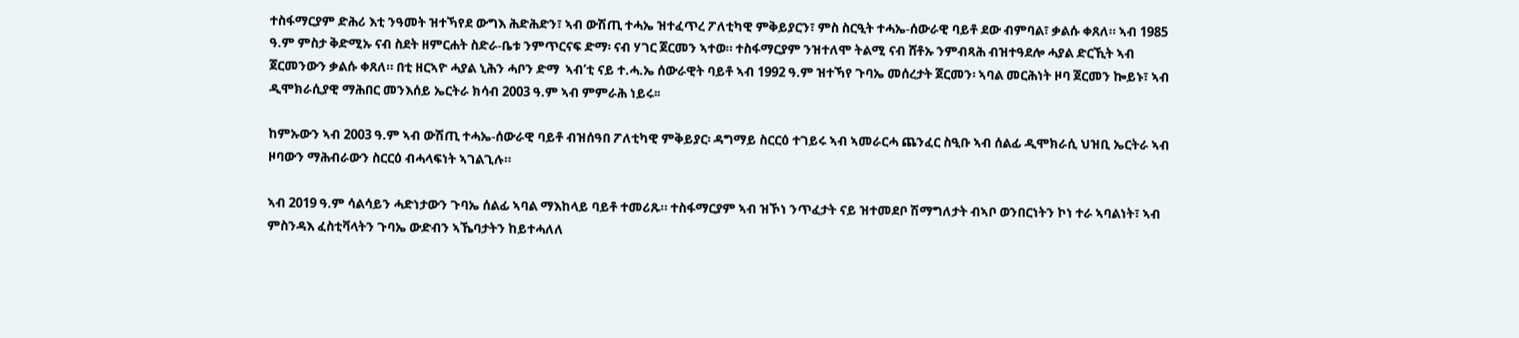ተስፋማርያም ድሕሪ እቲ ንዓመት ዝተኻየደ ውግእ ሕድሕድን፣ ኣብ ውሽጢ ተሓኤ ዝተፈጥረ ፖለቲካዊ ምቅይያርን፣ ምስ ስርዒት ተሓኤ-ሰውራዊ ባይቶ ደው ብምባል፣ ቃልሱ ቀጸለ። ኣብ 1985 ዓ.ም ምስታ ቅድሚኡ ናብ ስደት ዘምርሐት ስድራ-ቤቱ ንምጥርናፍ ድማ፡ ናብ ሃገር ጀርመን ኣተወ። ተስፋማርያም ንዝተለሞ ትልሚ ናብ ሸቶኡ ንምብጻሕ ብዝተዓደሎ ሓያል ድርኺት ኣብ ጀርመንውን ቃልሱ ቀጸለ። በቲ ዘርኣዮ ሓያል ኒሕን ሓቦን ድማ  ኣብ‘ቲ ናይ ተ.ሓ.ኤ ሰውራዊት ባይቶ ኣብ 1992 ዓ.ም ዝተኻየ ጉባኤ መሰረታት ጀርመን፡ ኣባል መርሕነት ዞባ ጀርመን ኰይኑ፣ ኣብ  ዲሞክራሲያዊ ማሕበር መንእሰይ ኤርትራ ክሳብ 2003 ዓ.ም ኣብ ምምራሕ ነይሩ፡፡

ከምኡውን ኣብ 2003 ዓ.ም ኣብ ውሽጢ ተሓኤ-ሰውራዊ ባይቶ ብዝሰዓበ ፖለቲካዊ ምቅይያር፡ ዳግማይ ስርርዕ ተገይሩ ኣብ ኣመራርሓ ጨንፈር ስዒቡ ኣብ ሰልፊ ዲሞክራሲ ህዝቢ ኤርትራ ኣብ ዞባውን ማሕብራውን ስርርዕ ብሓላፍነት ኣገልጊሉ።

ኣብ 2019 ዓ.ም ሳልሳይን ሓድነታውን ጉባኤ ሰልፊ ኣባል ማእከላይ ባይቶ ተመሪጹ። ተስፋማርያም ኣብ ዝኾነ ንጥፈታት ናይ ዝተመደቦ ሽማግለታት ብኣቦ ወንበርነትን ኮነ ተራ ኣባልነት፣ ኣብ ምስንዳእ ፈስቲቫላትን ጉባኤ ውድብን ኣኼባታትን ከይተሓለለ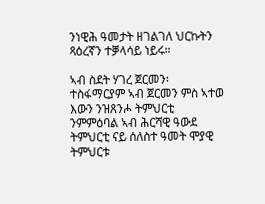ንነዊሕ ዓመታት ዘገልገለ ህርኩትን ጻዕረኛን ተቓላሳይ ነይሩ።

ኣብ ስደት ሃገረ ጀርመን፡  ተስፋማርያም ኣብ ጀርመን ምስ ኣተወ እውን ንዝጸንሖ ትምህርቲ ንምምዕባል ኣብ ሕርሻዊ ዓውደ ትምህርቲ ናይ ሰለስተ ዓመት ሞያዊ ትምህርቱ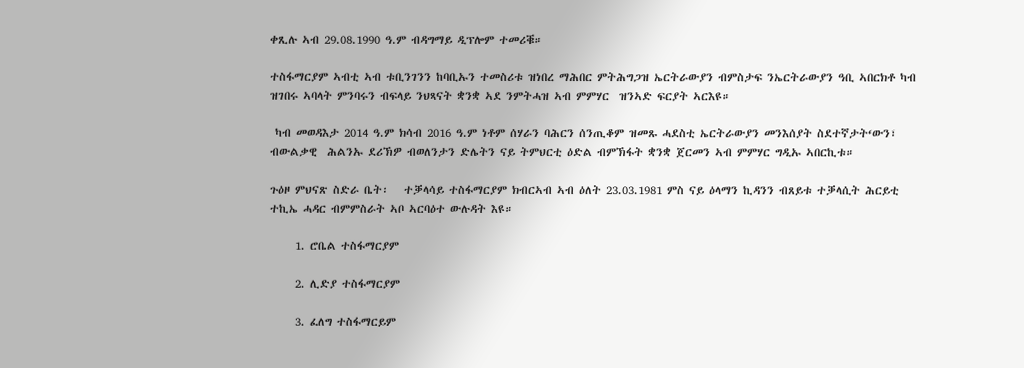ቀጺሉ ኣብ 29.08.1990 ዓ.ም ብዳግማይ ዲፕሎም ተመሪቑ።

ተስፋማርያም ኣብቲ ኣብ ቱቢንገንን ከባቢኡን ተመስሪቱ ዝነበረ ማሕበር ምትሕግጋዝ ኤርትራውያን ብምስታፍ ንኤርትራውያን ዓቢ ኣበርክቶ ካብ ዝገበሩ ኣባላት ምንባሩን ብፍላይ ንህጻናት ቋንቋ ኣደ ንምትሓዝ ኣብ ምምሃር  ዝንኣድ ፍርያት ኣርእዩ።

 ካብ መወዳእታ 2014 ዓ.ም ክሳብ 2016 ዓ.ም ነቶም ሰሃራን ባሕርን ሰንጢቆም ዝመጹ ሓደስቲ ኤርትራውያን መንእሰያት ስደተኛታት‘ውን፣ ብውልቃዊ  ሕልንኡ ደሪኽዎ ብወለንታን ድሌትን ናይ ትምህርቲ ዕድል ብምኽፋት ቋንቋ ጀርመን ኣብ ምምሃር ግዲኡ ኣበርኪቱ።

ጉዕዞ ምህናጽ ስድራ ቤት፡   ተቓላሳይ ተስፋማርያም ክብርኣብ ኣብ ዕለት 23.03.1981 ምስ ናይ ዕላማን ኪዳንን ብጸይቱ ተቓላሲት ሕርይቲ ተኪኤ ሓዳር ብምምስራት ኣቦ ኣርባዕተ ውሉዳት እዩ።

     1. ሮቤል ተስፋማርያም

     2. ሊድያ ተስፋማርያም

     3. ፈለግ ተስፋማርይም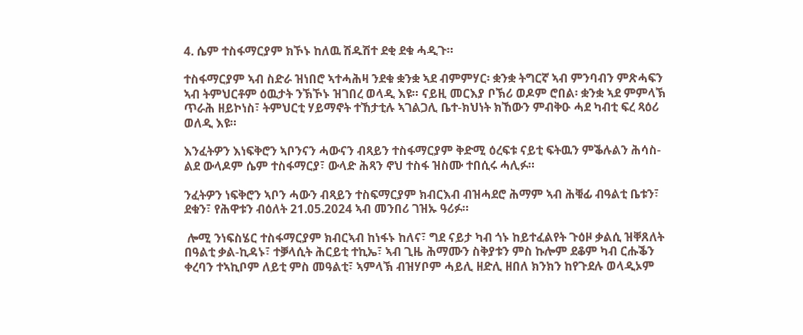4. ሴም ተስፋማርያም ክኾኑ ከለዉ ሽዱሽተ ደቂ ደቁ ሓዲጉ።

ተስፋማርያም ኣብ ስድራ ዝነበሮ ኣተሓሕዛ ንደቁ ቋንቋ ኣደ ብምምሃር፡ ቋንቋ ትግርኛ ኣብ ምንባብን ምጽሓፍን ኣብ ትምህርቶም ዕዉታት ንኽኾኑ ዝገበረ ወላዲ እዩ። ናይዚ መርእያ ቦኽሪ ወዶም ሮበል፡ ቋንቋ ኣደ ምምላኽ ጥራሕ ዘይኮነስ፣ ትምህርቲ ሃይማኖት ተኸታቲሉ ኣገልጋሊ ቤተ-ክህነት ክኸውን ምብቅዑ ሓደ ካብቲ ፍረ ጻዕሪ ወለዲ እዩ።

እንፈትዎን እነፍቅሮን ኣቦንናን ሓውናን ብጻይን ተስፋማርያም ቅድሚ ዕረፍቱ ናይቲ ፍትዉን ምቕሉልን ሕሳስ-ልደ ውላዶም ሴም ተስፋማርያ፣ ውላድ ሕጻን ኖህ ተስፋ ዝስሙ ተበሲሩ ሓሊፉ።

ንፈትዎን ነፍቅሮን ኣቦን ሓውን ብጻይን ተስፍማርያም ክብርእብ ብዝሓደሮ ሕማም ኣብ ሕቑፊ ብዓልቲ ቤቱን፣ ደቁን፣ የሕዋቱን ብዕለት 21.05.2024 ኣብ መንበሪ ገዝኡ ዓሪፉ።

 ሎሚ ንነፍስሄር ተስፋማርያም ክብርኣብ ከነፋኑ ከለና፣ ግደ ናይታ ካብ ጎኑ ከይተፈልየት ጉዕዞ ቃልሲ ዝቐጸለት በዓልቲ ቃል-ኪዳኑ፣ ተቓላሲት ሕርይቲ ተኪኤ፣ ኣብ ጊዜ ሕማሙን ስቅያቱን ምስ ኩሎም ደቆም ካብ ርሑቕን ቀረባን ተኣኪቦም ለይቲ ምስ መዓልቲ፣ ኣምላኽ ብዝሃቦም ሓይሊ ዘድሊ ዘበለ ክንክን ከየጉደሉ ወላዲኦም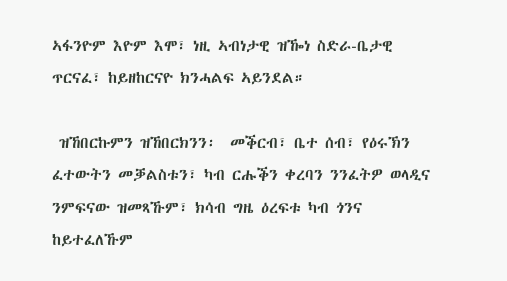ኣፋንዮም እዮም እሞ፣ ነዚ ኣብነታዊ ዝዀነ ስድራ-ቤታዊ ጥርናፈ፣ ከይዘከርናዮ ክንሓልፍ ኣይንደል።

 ዝኸበርኩምን ዝኸበርክንን፡  መቕርብ፣ ቤተ ሰብ፣ የዕሩኽን ፈተውትን መቓልስቱን፣ ካብ ርሑቕን ቀረባን ንንፈትዎ ወላዲና ንምፍናው ዝመጻኹም፣ ክሳብ ግዜ ዕረፍቱ ካብ ጎንና ከይተፈለኹም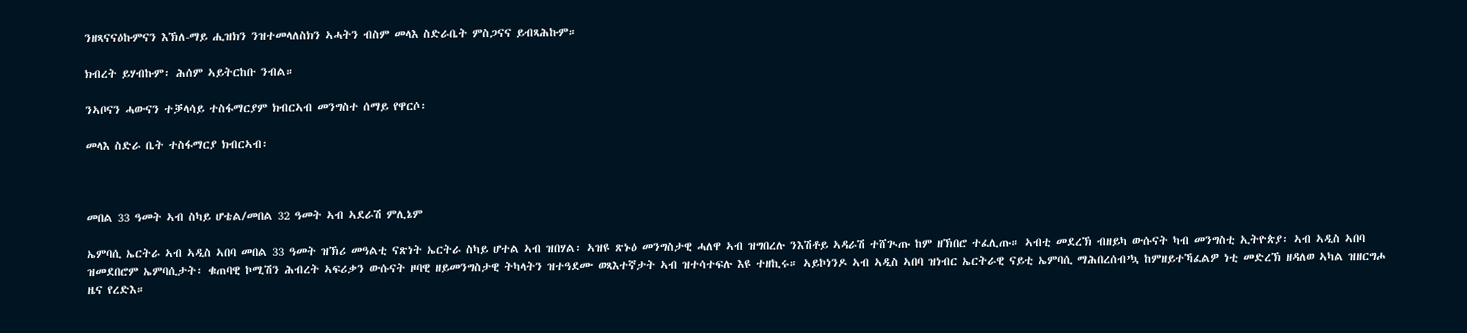ንዘጻናናዕኩምናን እኽለ-ማይ ሒዝክን ንዝተመላለስክን ኣሓትን ብስም መላእ ስድራቤት ምስጋናና ይብጻሕኩም።

ክብረት ይሃብኩም፡ ሕሰም ኣይትርከቡ ንብል።

ንኣቦናን ሓውናን ተቓላሳይ ተስፋማርያም ክብርኣብ መንግስተ ሰማይ የዋርሶ፡

መላእ ስድራ ቤት ተስፋማርያ ክብርኣብ፡



መበል 33 ዓመት ኣብ ስካይ ሆቴል/መበል 32 ዓመት ኣብ ኣደራሽ ምሊኔም

ኤምባሲ ኤርትራ ኣብ ኣዲስ ኣበባ መበል 33 ዓመት ዝኽሪ መዓልቲ ናጽነት ኤርትራ ስካይ ሆተል ኣብ ዝበሃል፡ ኣዝዩ ጽኑዕ መንግስታዊ ሓለዋ ኣብ ዝግበረሉ ንእሽቶይ ኣዳራሽ ተሸጒጡ ከም ዘኽበሮ ተፈሊጡ። ኣብቲ መደረኽ ብዘይካ ውሱናት ካብ መንግስቲ ኢትዮጵያ፡ ኣብ ኣዲስ ኣበባ ዝመደበሮም ኤምባሲታት፡ ቁጠባዊ ኮሚሽን ሕብረት ኣፍሪቃን ውሱናት ዞባዊ ዘይመንግስታዊ ትካላትን ዝተዓደሙ ወጻእተኛታት ኣብ ዝተሳተፍሉ እዩ ተዘኪሩ። ኣይኮነንዶ ኣብ ኣዲስ ኣበባ ዝነብር ኤርትራዊ ናይቲ ኤምባሲ ማሕበረሰብ’ኳ ከምዘይተኻፈልዎ ነቲ መድረኽ ዘዳለወ ኣካል ዝዘርግሖ ዜና የረድእ።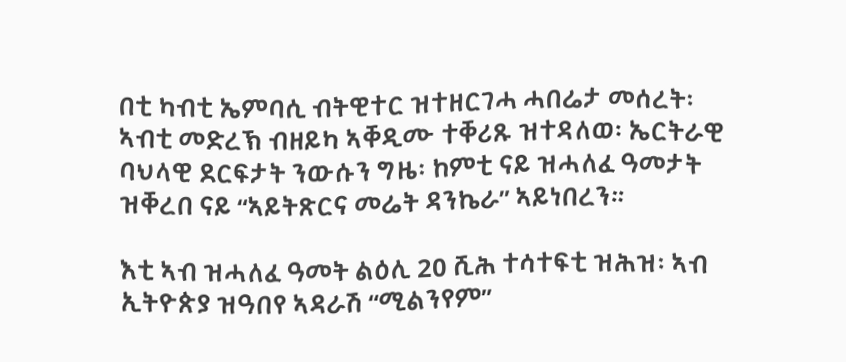በቲ ካብቲ ኤምባሲ ብትዊተር ዝተዘርገሓ ሓበሬታ መሰረት፡ ኣብቲ መድረኽ ብዘይካ ኣቐዲሙ ተቐሪጹ ዝተዳለወ፡ ኤርትራዊ ባህላዊ ደርፍታት ንውሱን ግዜ፡ ከምቲ ናይ ዝሓለፈ ዓመታት  ዝቐረበ ናይ “ኣይትጽርና መሬት ዳንኬራ” ኣይነበረን።

እቲ ኣብ ዝሓለፈ ዓመት ልዕሊ 20 ሺሕ ተሳተፍቲ ዝሕዝ፡ ኣብ ኢትዮጵያ ዝዓበየ ኣዳራሽ “ሚልንየም”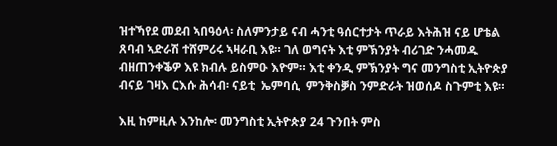ዝተኻየደ መደብ ኣበዓዕላ፡ ስለምንታይ ናብ ሓንቲ ዓሰርተታት ጥራይ እትሕዝ ናይ ሆቴል ጸባብ ኣድራሽ ተሸምሪሩ ኣዛራቢ እዩ። ገለ ወግናት እቲ ምኽንያት ብሪገድ ንሓመዱ ብዘጠንቀቕዎ እዩ ክብሉ ይስምዑ እዮም። እቲ ቀንዲ ምኽንያት ግና መንግስቲ ኢትዮጵያ ብናይ ገዛእ ርእሱ ሕሳብ፡ ናይቲ  ኤምባሲ  ምንቅስቓስ ንምድራት ዝወሰዶ ስጉምቲ እዩ።

እዚ ከምዚሉ እንከሎ፡ መንግስቲ ኢትዮጵያ 24 ጉንበት ምስ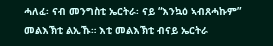ሓለፈ፡ ናብ መንግስቲ ኤርትራ፡ ናይ “እንኳዕ ኣብጸሓኩም” መልእኽቲ ልኢኹ። እቲ መልእኽቲ ብናይ ኤርትራ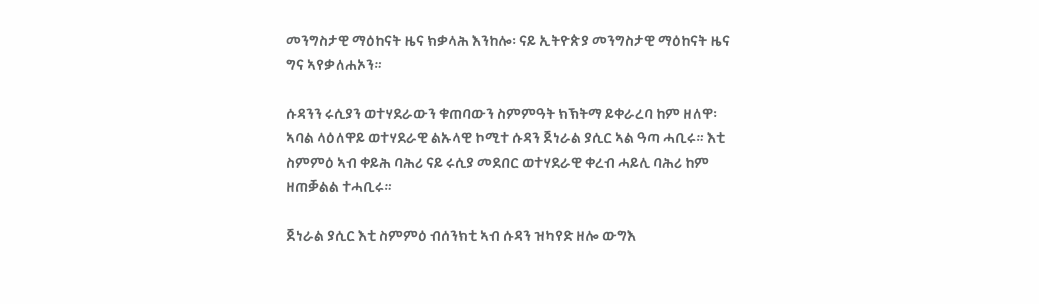መንግስታዊ ማዕከናት ዜና ክቃላሕ እንከሎ፡ ናይ ኢትዮጵያ መንግስታዊ ማዕከናት ዜና ግና ኣየቃለሐኦን።

ሱዳንን ሩሲያን ወተሃደራውን ቁጠባውን ስምምዓት ክኽትማ ይቀራረባ ከም ዘለዋ፡ ኣባል ላዕለዋይ ወተሃደራዊ ልኡላዊ ኮሚተ ሱዳን ጀነራል ያሲር ኣል ዓጣ ሓቢሩ። እቲ ስምምዕ ኣብ ቀይሕ ባሕሪ ናይ ሩሲያ መደበር ወተሃደራዊ ቀረብ ሓይሊ ባሕሪ ከም ዘጠቓልል ተሓቢሩ።

ጀነራል ያሲር እቲ ስምምዕ ብሰንክቲ ኣብ ሱዳን ዝካየድ ዘሎ ውግእ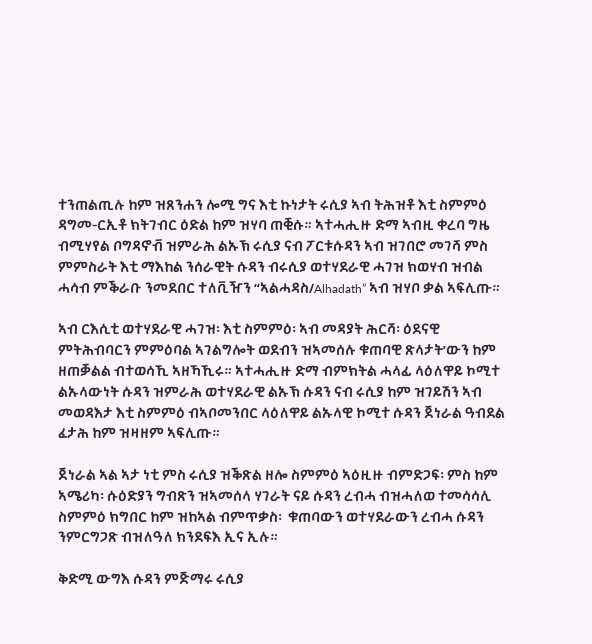ተንጠልጢሉ ከም ዝጸንሐን ሎሚ ግና እቲ ኩነታት ሩሲያ ኣብ ትሕዝቶ እቲ ስምምዕ ዳግመ-ርኢቶ ክትገብር ዕድል ከም ዝሃባ ጠቒሱ። ኣተሓሒዙ ድማ ኣብዚ ቀረባ ግዜ ብሚሃየል ቦግዳኖቭ ዝምራሕ ልኡኽ ሩሲያ ናብ ፖርቱሱዳን ኣብ ዝገበሮ መገሻ ምስ ምምስራት እቲ ማእከል ንሰራዊት ሱዳን ብሩሲያ ወተሃደራዊ ሓገዝ ክወሃብ ዝብል ሓሳብ ምቕራቡ ንመደበር ተለቪዥን “ኣልሓዳስ/Alhadath” ኣብ ዝሃቦ ቃል ኣፍሊጡ።

ኣብ ርእሲቲ ወተሃደራዊ ሓገዝ፡ እቲ ስምምዕ፡ ኣብ መዳያት ሕርሻ፡ ዕደናዊ ምትሕብባርን ምምዕባል ኣገልግሎት ወደብን ዝኣመሰሉ ቁጠባዊ ጽላታት’ውን ከም ዘጠቓልል ብተወሳኺ ኣዘኻኺሩ። ኣተሓሒዙ ድማ ብምክትል ሓላፊ ላዕለዋይ ኮሚተ ልኡላውነት ሱዳን ዝምራሕ ወተሃደራዊ ልኡኽ ሱዳን ናብ ሩሲያ ከም ዝገይሽን ኣብ መወዳእታ እቲ ስምምዕ ብኣቦመንበር ላዕለዋይ ልኡላዊ ኮሚተ ሱዳን ጀነራል ዓብደል ፈታሕ ከም ዝዛዘም ኣፍሊጡ።

ጀነራል ኣል ኣታ ነቲ ምስ ሩሲያ ዝቕጽል ዘሎ ስምምዕ ኣዕዚዙ ብምድጋፍ፡ ምስ ከም ኣሜሪካ፡ ሱዕድያን ግብጽን ዝኣመሰላ ሃገራት ናይ ሱዳን ረብሓ ብዝሓለወ ተመሳሳሊ ስምምዕ ክግበር ከም ዝከኣል ብምጥቃስ፡  ቁጠባውን ወተሃደራውን ረብሓ ሱዳን ንምርግጋጽ ብዝለዓለ ክንደፍእ ኢና ኢሉ።

ቅድሚ ውግእ ሱዳን ምጅማሩ ሩሲያ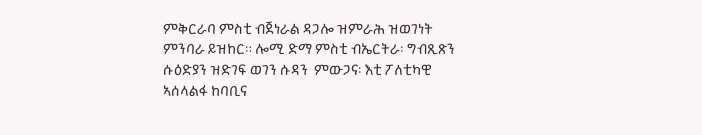ምቅርራባ ምስቲ ብጀነራል ዳጋሎ ዝምራሕ ዝወገነት ምንባራ ይዝከር። ሎሚ ድማ ምስቲ ብኤርትራ፡ ግብጺጽን ሱዕድያን ዝድገፍ ወገን ሱዳን  ምውጋና፡ እቲ ፖለቲካዊ  ኣሰላልፋ ከባቢና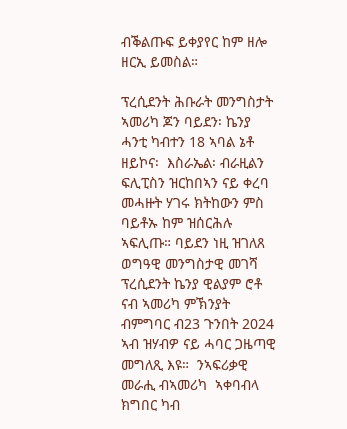ብቕልጡፍ ይቀያየር ከም ዘሎ ዘርኢ ይመስል።

ፕረሲደንት ሕቡራት መንግስታት ኣመሪካ ጆን ባይደን፡ ኬንያ ሓንቲ ካብተን 18 ኣባል ኔቶ ዘይኮና፡  እስራኤል፡ ብራዚልን ፍሊፒስን ዝርከበኣን ናይ ቀረባ መሓዙት ሃገሩ ክትከውን ምስ ባይቶኡ ከም ዝሰርሕሉ ኣፍሊጡ። ባይደን ነዚ ዝገለጸ ወግዓዊ መንግስታዊ መገሻ ፕረሲደንት ኬንያ ዊልያም ሮቶ ናብ ኣመሪካ ምኽንያት ብምግባር ብ23 ጉንበት 2024 ኣብ ዝሃብዎ ናይ ሓባር ጋዜጣዊ መግለጺ እዩ።  ንኣፍሪቃዊ መራሒ ብኣመሪካ  ኣቀባብላ ክግበር ካብ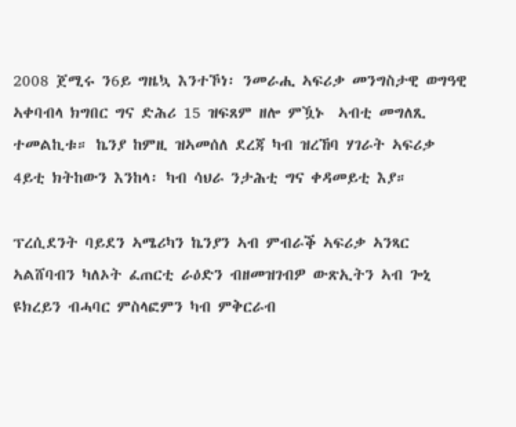2008 ጀሚሩ ን6ይ ግዜኳ እንተኾነ፡ ንመራሒ ኣፍሪቃ መንግስታዊ ወግዓዊ ኣቀባብላ ክግበር ግና ድሕሪ 15 ዝፍጸም ዘሎ ምዃኑ  ኣብቲ መግለጺ ተመልኪቱ። ኬንያ ከምዚ ዝኣመሰለ ደረጃ ካብ ዝረኸባ ሃገራት ኣፍሪቃ 4ይቲ ክትከውን እንከላ፡ ካብ ሳህራ ንታሕቲ ግና ቀዳመይቲ እያ።

ፕረሲደንት ባይደን ኣሜሪካን ኬንያን ኣብ ምብራቕ ኣፍሪቃ ኣንጻር ኣልሸባብን ካለኦት ፈጠርቲ ራዕድን ብዘመዝገብዎ ውጽኢትን ኣብ ጐኒ ዩክረይን ብሓባር ምስላፎምን ካብ ምቅርራብ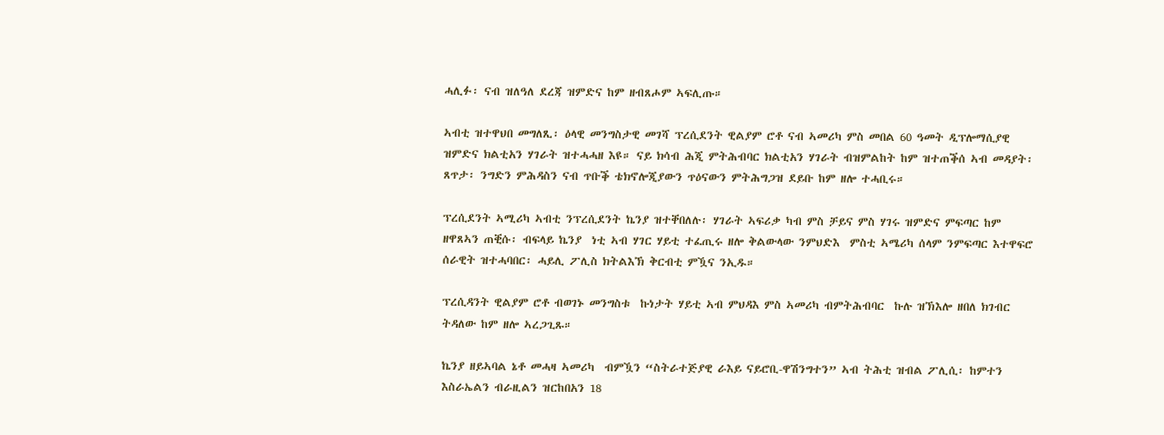ሓሊፉ፡ ናብ ዝለዓለ ደረጃ ዝምድና ከም ዘብጸሖም ኣፍሊጡ።

ኣብቲ ዝተዋህበ መግለጺ፡ ዕላዊ መንግስታዊ መገሻ ፕረሲደንት ዊልያም ሮቶ ናብ ኣመሪካ ምስ መበል 60 ዓመት ዲፕሎማሲያዊ ዝምድና ክልቲአን ሃገራት ዝተሓሓዘ እዩ። ናይ ክሳብ ሕጂ ምትሕብባር ክልቲአን ሃገራት ብዝምልከት ከም ዝተጠቕሰ ኣብ መዳያት፡ ጸጥታ፡ ንግድን ምሕዳስን ናብ ጥቡቕ ቴክኖሎጂያውን ጥዕናውን ምትሕግጋዝ ደይቡ ከም ዘሎ ተሓቢሩ።

ፕረሲደንት ኣሚሪካ ኣብቲ ንፕረሲደንት ኬንያ ዝተቐበለሉ፡ ሃገራት ኣፍሪቃ ካብ ምስ ቻይና ምስ ሃገሩ ዝምድና ምፍጣር ከም ዘዋጸኣን ጠቒሱ፡ ብፍላይ ኬንያ  ነቲ ኣብ ሃገር ሃይቲ ተፈጢሩ ዘሎ ቅልውላው ንምህድእ  ምስቲ ኣሜሪካ ሰላም ንምፍጣር እተዋፍሮ ሰራዊት ዝተሓባበር፡ ሓይሊ ፖሊስ ክትልእኽ ቅርብቲ ምዃና ንኢዱ።

ፕረሲዳንት ዊልያም ሮቶ ብወገኑ መንግስቱ  ኩነታት ሃይቲ ኣብ ምህዳእ ምስ ኣመሪካ ብምትሕብባር  ኩሉ ዝኽእሎ ዘበለ ክገብር ትዳለው ከም ዘሎ ኣረጋጊጹ።

ኬንያ ዘይኣባል ኔቶ መሓዛ ኣመሪካ  ብምዃን “ስትራተጅያዊ ራእይ ናይሮቢ-ዋሽንግተን” ኣብ ትሕቲ ዝብል ፖሊሲ፡ ከምተን እስራኤልን ብራዚልን ዝርከበአን 18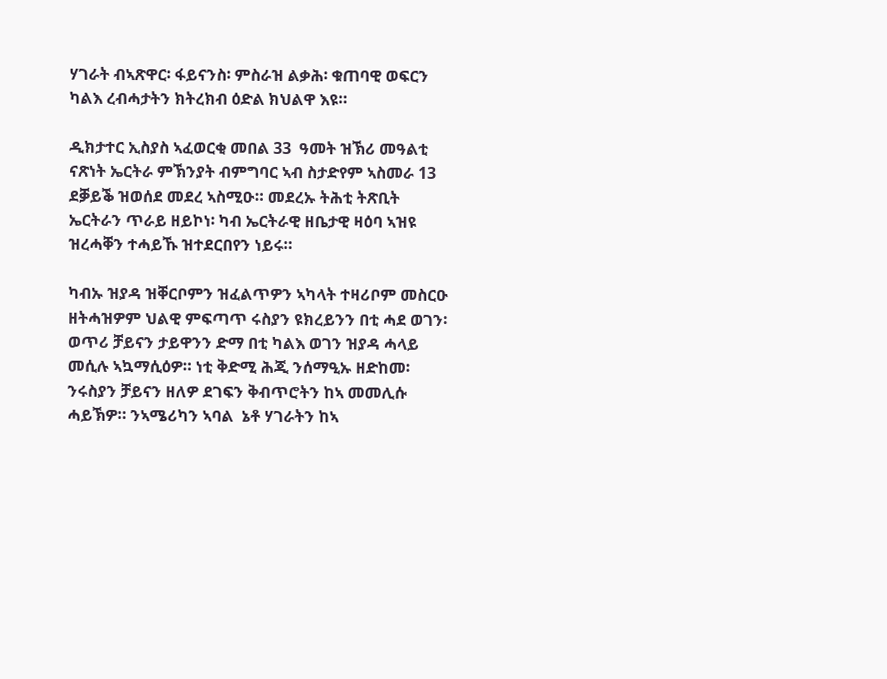ሃገራት ብኣጽዋር፡ ፋይናንስ፡ ምስራዝ ልቃሕ፡ ቁጠባዊ ወፍርን ካልእ ረብሓታትን ክትረክብ ዕድል ክህልዋ እዩ።

ዲክታተር ኢስያስ ኣፈወርቂ መበል 33  ዓመት ዝኽሪ መዓልቲ ናጽነት ኤርትራ ምኽንያት ብምግባር ኣብ ስታድየም ኣስመራ 13 ደቓይቕ ዝወሰደ መደረ ኣስሚዑ። መደረኡ ትሕቲ ትጽቢት ኤርትራን ጥራይ ዘይኮነ፡ ካብ ኤርትራዊ ዘቤታዊ ዛዕባ ኣዝዩ ዝረሓቐን ተሓይኹ ዝተደርበየን ነይሩ።

ካብኡ ዝያዳ ዝቐርቦምን ዝፈልጥዎን ኣካላት ተዛሪቦም መስርዑ ዘትሓዝዎም ህልዊ ምፍጣጥ ሩስያን ዩክረይንን በቲ ሓደ ወገን፡ ወጥሪ ቻይናን ታይዋንን ድማ በቲ ካልእ ወገን ዝያዳ ሓላይ መሲሉ ኣኳማሲዕዎ። ነቲ ቅድሚ ሕጂ ንሰማዒኡ ዘድከመ፡ ንሩስያን ቻይናን ዘለዎ ደገፍን ቅብጥሮትን ከኣ መመሊሱ ሓይኽዎ። ንኣሜሪካን ኣባል  ኔቶ ሃገራትን ከኣ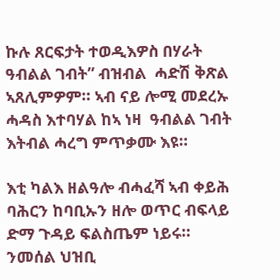ኩሉ ጸርፍታት ተወዲእዎስ በሃራት ዓብልል ገብት” ብዝብል  ሓድሽ ቅጽል  ኣጸሊምዎም። ኣብ ናይ ሎሚ መደረኡ ሓዳስ እተባሃል ከኣ ነዛ  ዓብልል ገብት እትብል ሓረግ ምጥቃሙ እዩ።

እቲ ካልእ ዘልዓሎ ብሓፈሻ ኣብ ቀይሕ ባሕርን ከባቢኡን ዘሎ ወጥር ብፍላይ ድማ ጉዳይ ፍልስጤም ነይሩ። ንመሰል ህዝቢ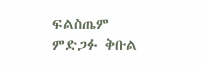ፍልስጤም ምድጋፉ ቅቡል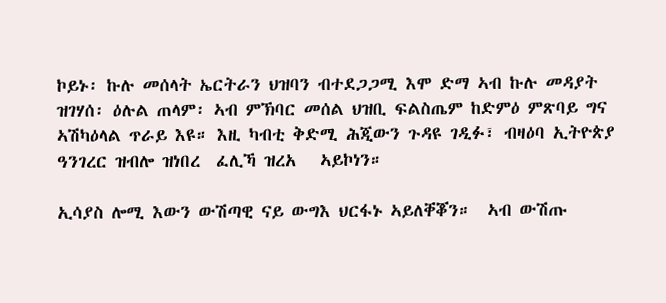ኮይኑ፡ ኩሉ መሰላት ኤርትራን ህዝባን ብተደጋጋሚ እሞ ድማ ኣብ ኩሉ መዳያት ዝገሃሰ፡ ዕሉል ጠላም፡ ኣብ ምኽባር መሰል ህዝቢ ፍልስጤም ከድምዕ ምጽባይ ግና ኣሽካዕላል ጥራይ እዩ። እዚ ካብቲ ቅድሚ ሕጂውን ጉዳዩ ገዲፉ፣ ብዛዕባ ኢትዮጵያ ዓንገረር ዝብሎ ዝነበረ  ፈሊኻ ዝረአ   ኣይኮነን።

ኢሳያስ ሎሚ እውን ውሽጣዊ ናይ ውግእ ህርፋኑ ኣይለቐቖን።  ኣብ ውሽጡ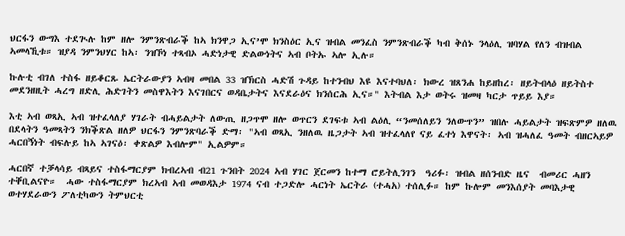ህርፋን ውግእ ተደጒሉ ከም ዘሎ ንምንጽብራቕ ከኣ ክንዋጋ ኢና’ሞ ክንስዕር ኢና ዝብል መንፈስ ንምንጽብራቕ ካብ ቅሰኑ ንላዕሊ ዝባሃል የለን ብዝብል ኣመላኺቱ። ዝያዳ ንምንህሃር ከኣ፡ ንዝኾነ ተጻብኦ ሓድነታዊ ድልውነትና ኣብ ቦትኡ ኣሎ ኢሉ።

ኩሉቲ ብገለ ተስፋ ዘይቆርጹ ኤርትራውያን ኣብዛ መበል 33 ዝኽርስ ሓድሽ ጉዳይ ከተንብህ እዩ እናተባህለ፡ ክውረ ዝጸንሐ ከይዘከረ፡ ዘይትብላዕ ዘይትስተ መደንዘዚት ሓረግ ዘድሊ ሕድገትን መስዋእትን እናገበርና ወዳቤታትና እናደራዕና ክንሰርሕ ኢና።" እትብል እታ ወትሩ ዝመዛ ካርታ ጥይይ እያ።

እቲ ኣብ ወጻኢ ኣብ ዝተፈላለያ ሃገራት ብሓይልታት ለውጢ ዘጋጥሞ ዘሎ ወጥርን ደገፍቱ ኣብ ልዕሊ “ንመሰለይን ንለውጥን” ዝበሉ ሓይልታት ዝፍጽምዎ ዘለዉ  በደላትን ዓመጻትን ንክቕጽል ዘለዎ ህርፋን ንምንጽባራቕ ድማ፡ "ኣብ ወጻኢ ንዘለዉ ዜጋታት ኣብ ዝተፈላለየ ናይ ፈተነ እዋናት፡ ኣብ ዝሓለፈ ዓመት ብዘርኣይዎ ሓርበኝነት ብፍሉይ ከኣ ኣገናዕ፡ ቀጽልዎ እብሎም" ኢልዎም።

ሓርበኛ ተቓላሳይ ብጻይና ተስፋማርያም ክብረኣብ ብ21 ጉንበት 2024 ኣብ ሃገር ጀርመን ከተማ ሮይትሊንገን  ዓሪፉ፡ ዝብል ዘሰንብድ ዜና  ብመሪር ሓዘን ተቐቢልናዮ።  ሓው ተስፋማርያም ክረኣብ ኣብ መወዳእታ 1974 ናብ ተጋድሎ ሓርነት ኤርትራ (ተሓአ) ተሰሊፉ። ከም ኩሎም መንእሰያት መባእታዊ ወተሃደራውን ፖለቲካውን ትምህርቲ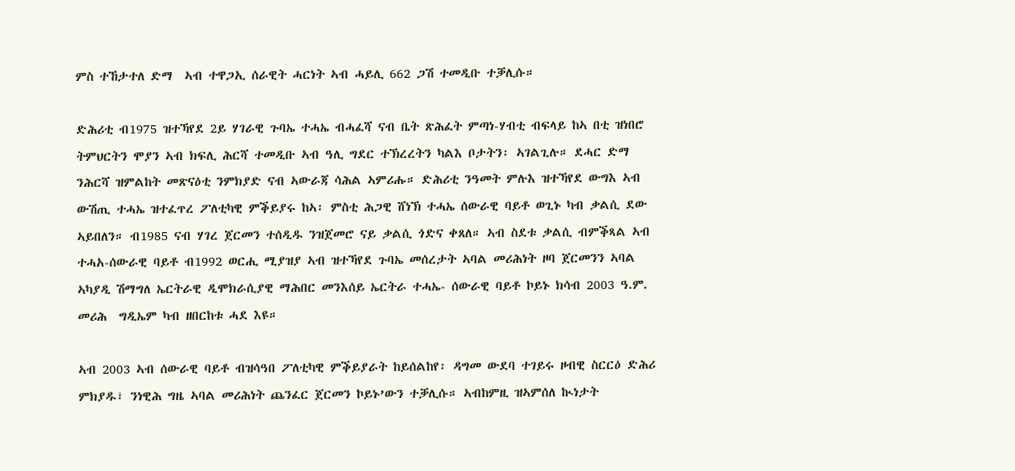ምስ ተኸታተለ ድማ  ኣብ ተዋጋኢ ሰራዊት ሓርነት ኣብ ሓይሊ 662 ጋሽ ተመዲቡ ተቓሊሱ።

ድሕሪቲ ብ1975 ዝተኻየደ 2ይ ሃገራዊ ጉባኤ ተሓኤ ብሓፈሻ ናብ ቤት ጽሕፈት ምጣነ-ሃብቲ ብፍላይ ከኣ በቲ ዝነበሮ ትምህርትን ሞያን ኣብ ክፍሊ ሕርሻ ተመዲቡ ኣብ ዓሊ ግደር ተኽረረትን ካልእ ቦታትን፡ ኣገልጊሉ። ደሓር ድማ ንሕርሻ ዝምልከት መጽናዕቲ ንምክያድ ናብ ኣውራጃ ሳሕል ኣምሪሑ። ድሕሪቲ ንዓመት ምሉእ ዝተኻየደ ውግእ ኣብ ውሽጢ ተሓኤ ዝተፈጥረ ፖለቲካዊ ምቕይያሩ ከኣ፡ ምስቲ ሕጋዊ ሸነኽ ተሓኤ ሰውራዊ ባይቶ ወጊኑ ካብ ቃልሲ ደው ኣይበለን። ብ1985 ናብ ሃገረ ጀርመን ተሰዲዱ ንዝጀመሮ ናይ ቃልሲ ጎድና ቀጸለ። ኣብ ስደቱ ቃልሲ ብምቕጻል ኣብ ተሓአ-ሰውራዊ ባይቶ ብ1992 ወርሒ ሚያዝያ ኣብ ዝተኻየደ ጉባኤ መሰረታት ኣባል መሪሕነት ዞባ ጀርመንን ኣባል ኣካያዲ ሽማግለ ኤርትራዊ ዲሞክራሲያዊ ማሕበር መንእሰይ ኤርትራ ተሓኤ- ሰውራዊ ባይቶ ኮይኑ ክሳብ 2003 ዓ.ም. መሪሕ  ግዲኤም ካብ ዘበርከቱ ሓደ እዩ።

ኣብ 2003 ኣብ ሰውራዊ ባይቶ ብዝሳዓበ ፖለቲካዊ ምቕይያራት ከይሰልከየ፡ ዳግመ ውደባ ተገይሩ ዞብዊ ስርርዕ ድሕሪ ምክያዱ፣ ንነዊሕ ግዜ ኣባል መሪሕነት ጨንፈር ጀርመን ኮይኑ’ውን ተቓሊሱ። ኣብከምዚ ዝኣምሰለ ኲነታት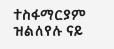ተስፋማርያም ዝልለየሉ ናይ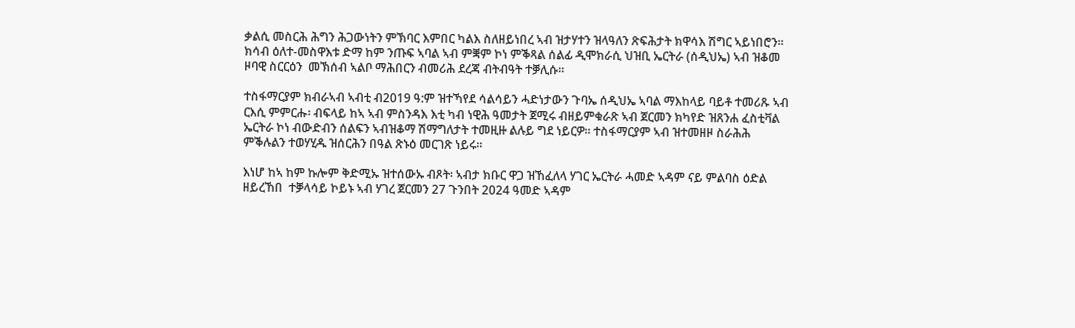ቃልሲ መስርሕ ሕግን ሕጋውነትን ምኽባር እምበር ካልእ ስለዘይነበረ ኣብ ዝታሃተን ዝላዓለን ጽፍሕታት ክዋሳእ ሽግር ኣይነበሮን። ክሳብ ዕለተ-መስዋእቱ ድማ ከም ንጡፍ ኣባል ኣብ ምቛም ኮነ ምቕጻል ሰልፊ ዲሞክራሲ ህዝቢ ኤርትራ (ሰዲህኤ) ኣብ ዝቆመ ዞባዊ ስርርዕን  መኽሰብ ኣልቦ ማሕበርን ብመሪሕ ደረጃ ብትብዓት ተቓሊሱ።

ተስፋማርያም ክብራኣብ ኣብቲ ብ2019 ዓ:ም ዝተኻየደ ሳልሳይን ሓድነታውን ጉባኤ ሰዲህኤ ኣባል ማእከላይ ባይቶ ተመሪጹ ኣብ ርእሲ ምምርሑ፡ ብፍላይ ከኣ ኣብ ምስንዳእ እቲ ካብ ነዊሕ ዓመታት ጀሚሩ ብዘይምቁራጽ ኣብ ጀርመን ክካየድ ዝጸንሐ ፈስቲቫል ኤርትራ ኮነ ብውድብን ሰልፍን ኣብዝቆማ ሽማግለታት ተመዚዙ ልሉይ ግደ ነይርዎ። ተስፋማርያም ኣብ ዝተመዘዞ ስራሕሕ ምቕሉልን ተወሃሂዱ ዝሰርሕን በዓል ጽኑዕ መርገጽ ነይሩ።

እነሆ ከኣ ከም ኩሎም ቅድሚኡ ዝተሰውኡ ብጾት፡ ኣብታ ክቡር ዋጋ ዝኸፈለላ ሃገር ኤርትራ ሓመድ ኣዳም ናይ ምልባስ ዕድል ዘይረኸበ  ተቓላሳይ ኮይኑ ኣብ ሃገረ ጀርመን 27 ጉንበት 2024 ዓመድ ኣዳም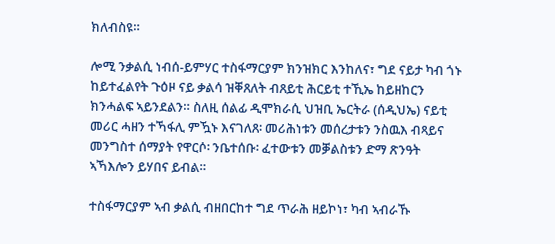ክለብስዩ።

ሎሚ ንቃልሲ ነብሰ-ይምሃር ተስፋማርያም ክንዝክር እንከለና፣ ግደ ናይታ ካብ ጎኑ ከይተፈልየት ጉዕዞ ናይ ቃልሳ ዝቐጸለት ብጸይቲ ሕርይቲ ተኺኤ ከይዘከርን ክንሓልፍ ኣይንደልን። ስለዚ ሰልፊ ዲሞክራሲ ህዝቢ ኤርትራ (ሰዲህኤ) ናይቲ መሪር ሓዘን ተኻፋሊ ምዃኑ እናገለጸ፡ መሪሕነቱን መሰረታቱን ንስዉእ ብጻይና መንግስተ ሰማያት የዋርሶ፡ ንቤተሰቡ፡ ፈተውቱን መቓልስቱን ድማ ጽንዓት ኣኻእሎን ይሃበና ይብል።

ተስፋማርያም ኣብ ቃልሲ ብዘበርከተ ግደ ጥራሕ ዘይኮነ፣ ካብ ኣብራኹ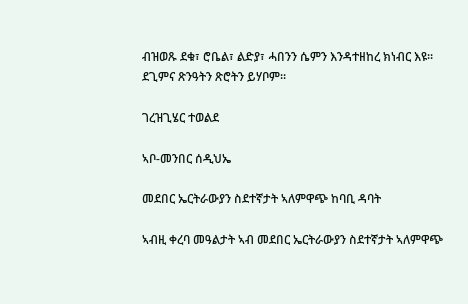ብዝወጹ ደቁ፣ ሮቤል፣ ልድያ፣ ሓበንን ሴምን እንዳተዘከረ ክነብር እዩ። ደጊምና ጽንዓትን ጽሮትን ይሃቦም።

ገረዝጊሄር ተወልደ

ኣቦ-መንበር ሰዲህኤ

መደበር ኤርትራውያን ስደተኛታት ኣለምዋጭ ከባቢ ዳባት

ኣብዚ ቀረባ መዓልታት ኣብ መደበር ኤርትራውያን ስደተኛታት ኣለምዋጭ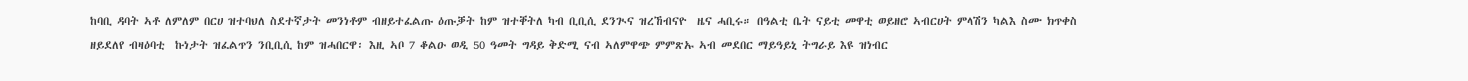ከባቢ ዳባት ኣቶ ለምለም በርሀ ዝተባህለ ስደተኛታት መንነቶም ብዘይተፈልጡ ዕጡቓት ከም ዝተቐትለ ካብ ቢቢሲ ደንጒና ዝረኸብናዮ  ዜና ሓቢሩ። በዓልቲ ቤት ናይቲ መዋቲ ወይዘሮ ኣብርሀት ምላሽን ካልእ ስሙ ክጥቀስ ዘይደለየ ብዛዕባቲ  ኩነታት ዝፈልጥን ንቢቢሲ ከም ዝሓበርዋ፡ እዚ ኣቦ 7 ቆልዑ ወዲ 50 ዓመት ግዳይ ቅድሚ ናብ ኣለምዋጭ ምምጽኡ ኣብ መደበር ማይዓይኒ ትግራይ እዩ ዝነብር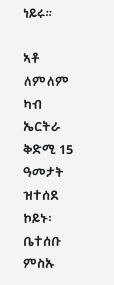ነይሩ።

ኣቶ ለምለም ካብ ኤርትራ ቅድሚ 15 ዓመታት ዝተሰደ ኮይኑ፡ ቤተሰቡ ምስኡ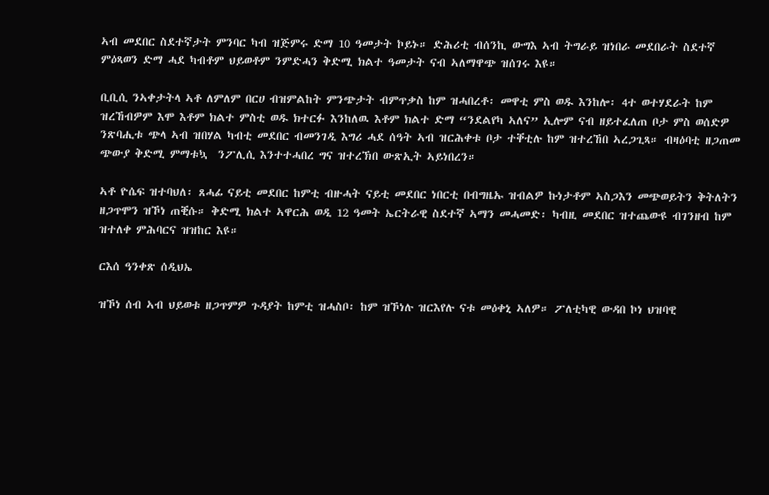ኣብ መደበር ስደተኛታት ምንባር ካብ ዝጅምሩ ድማ 10 ዓመታት ኮይኑ። ድሕሪቲ ብሰንኪ ውግእ ኣብ ትግራይ ዝነበራ መደበራት ስደተኛ ምዕጻወን ድማ ሓደ ካብቶም ህይወቶም ንምድሓን ቅድሚ ክልተ ዓመታት ናብ ኣለማዋጭ ዝሰገሩ እዩ።

ቢቢሲ ንኣቀታትላ ኣቶ ለምለም በርሀ ብዝምልከት ምንጭታት ብምጥቃስ ከም ዝሓበረቶ፡ መዋቲ ምስ ወዱ እንከሎ፡ 4ተ ወተሃደራት ከም ዝረኸብዎም እሞ እቶም ክልተ ምስቲ ወዱ ክተርፉ እንከለዉ እቶም ክልተ ድማ “ንደልየካ ኣለና” ኢሎም ናብ ዘይተፈለጠ ቦታ ምስ ወሰድዎ ንጽባሒቱ ጭላ ኣብ ዝበሃል ካብቲ መደበር ብመንገዲ እግሪ ሓደ ሰዓት ኣብ ዝርሕቀቱ ቦታ ተቐቲሉ ከም ዝተረኸበ ኣረጋጊጻ። ብዛዕባቲ ዘጋጠመ ጭውያ ቅድሚ ምማቱኳ  ንፖሊሲ እንተተሓበረ ግና ዝተረኽበ ውጽኢት ኣይነበረን።

ኣቶ ዮሴፍ ዝተባህለ፡ ጸሓፊ ናይቲ መደበር ከምቲ ብዙሓት ናይቲ መደበር ነበርቲ በብግዜኡ ዝብልዎ ኩነታቶም ኣስጋእን መጭወይትን ቅትለትን ዘጋጥሞን ዝኾነ ጠቒሱ። ቅድሚ ክልተ ኣዋርሕ ወዲ 12 ዓመት ኤርትራዊ ስደተኛ ኣማን መሓመድ፡ ካብዚ መደበር ዝተጨውዩ ብገንዘብ ከም ዝተለቀ ምሕባርና ዝዝከር እዩ።

ርእሰ ዓንቀጽ ሰዲህኤ

ዝኾነ ሰብ ኣብ ህይወቱ ዘጋጥምዎ ጉዳያት ከምቲ ዝሓስቦ፡ ከም ዝኾነሉ ዝርእየሉ ናቱ መዕቀኒ ኣለዎ። ፖለቲካዊ ውዳበ ኮነ ህዝባዊ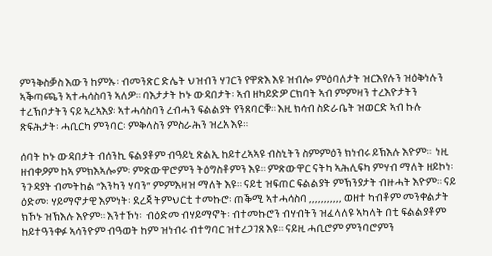ምንቅስቓስ እውን ከምኡ፡ ብመንጽር ድሌት ህዝብን ሃገርን የዋጽእ እዩ ዝብሎ ምዕባለታት ዝርእየሉን ዝዕቅነሉን ኣቕጣጫን ኣተሓሳስባን ኣለዎ። ባእታታት ኮኑ ውዳበታት፡ ኣብ ዘካይድዎ ርክባት ኣብ ምምዛን ተረእዮታትን ተረኽቦታትን ናይ ኣረኣእያ፡ ኣተሓሳስባን ረብሓን ፍልልያት የንጸባርቑ። እዚ ክሳብ ስድራቤት ዝወርድ ኣብ ኩሉ ጽፍሕታት፡ ሓቢርካ ምንባር፡ ምቅላስን ምስራሕን ዝረአ እዩ።

ሰባት ኮኑ ውዳበታት ብሰንኪ ፍልያቶም ብዓይኒ ጽልኢ ከይተረኣኣዩ ብስኒትን ስምምዕን ክነብሩ ይኽእሉ እዮም።  ነዚ ዘብቀዖም ከኣ ምክእኣሎም፡ ምጽውዋሮምን ትዕግስቶምን እዩ። ምጽውዋር ናትካ ኣሕሊፍካ ምሃብ ማለት ዘይኮነ፡ ንጉዳያት ብመትከል “እንካን ሃባን” ምምእዛዝ ማለት እዩ። ናይቲ ዝፍጠር ፍልልያት ምኽንያታት ብዙሓት እዮም። ናይ ዕድመ፡ ሃይማኖታዊ እምነት፡ ደረጃ ትምህርቲ ተመኩሮ፡ ጠቕሚ ኣተሓሳስባ ,,,,,,,,,,, ወዘተ ካብቶም መንቀልታት ክኾኑ ዝኽእሉ እዮም። እንተኾነ፡  ብዕድመ ብሃይማኖት፡ ብተመኩሮን ብሃብትን ዝፈላለዩ ኣካላት በቲ ፍልልያቶም ከይተዓንቀፉ ኣሳንዮም ብዓወት ከም ዝነብሩ ብተግባር ዝተረጋገጸ እዩ። ናይዚ ሓቢሮም ምንባሮምን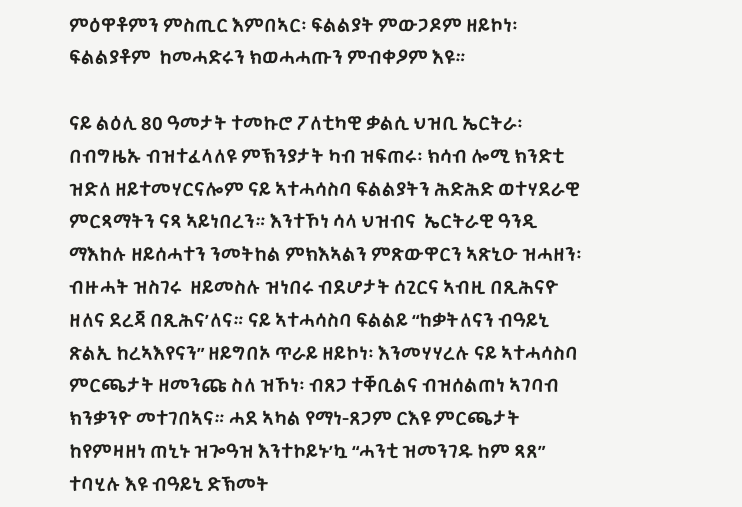ምዕዋቶምን ምስጢር እምበኣር፡ ፍልልያት ምውጋዶም ዘይኮነ፡ ፍልልያቶም  ከመሓድሩን ክወሓሓጡን ምብቀዖም እዩ።

ናይ ልዕሊ 80 ዓመታት ተመኩሮ ፖለቲካዊ ቃልሲ ህዝቢ ኤርትራ፡ በብግዜኡ ብዝተፈላለዩ ምኽንያታት ካብ ዝፍጠሩ፡ ክሳብ ሎሚ ክንድቲ ዝድለ ዘይተመሃርናሎም ናይ ኣተሓሳስባ ፍልልያትን ሕድሕድ ወተሃደራዊ ምርጻማትን ናጻ ኣይነበረን። እንተኾነ ሳላ ህዝብና  ኤርትራዊ ዓንዲ ማእከሉ ዘይሰሓተን ንመትከል ምክእኣልን ምጽውዋርን ኣጽኒዑ ዝሓዘን፡ ብዙሓት ዝስገሩ  ዘይመስሉ ዝነበሩ ብደሆታት ሰጊርና ኣብዚ በጺሕናዮ ዘለና ደረጃ በጺሕና’ለና። ናይ ኣተሓሳስባ ፍልልይ “ከቃትለናን ብዓይኒ ጽልኢ ከረኣእየናን” ዘይግበኦ ጥራይ ዘይኮነ፡ እንመሃሃረሉ ናይ ኣተሓሳስባ ምርጫታት ዘመንጩ ስለ ዝኾነ፡ ብጸጋ ተቐቢልና ብዝሰልጠነ ኣገባብ ክንቃንዮ መተገበኣና። ሓደ ኣካል የማነ-ጸጋም ርእዩ ምርጫታት ከየምዛዘነ ጠኒኑ ዝጐዓዝ እንተኮይኑ’ኳ “ሓንቲ ዝመንገዱ ከም ጻጸ” ተባሂሉ እዩ ብዓይኒ ድኽመት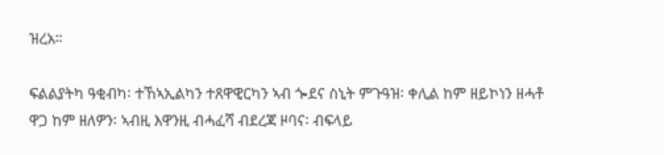ዝረአ።

ፍልልያትካ ዓቂብካ፡ ተኸኣኢልካን ተጸዋዊርካን ኣብ ጐደና ስኒት ምጉዓዝ፡ ቀሊል ከም ዘይኮነን ዘሓቶ ዋጋ ከም ዘለዎን፡ ኣብዚ እዋንዚ ብሓፈሻ ብደረጃ ዞባና፡ ብፍላይ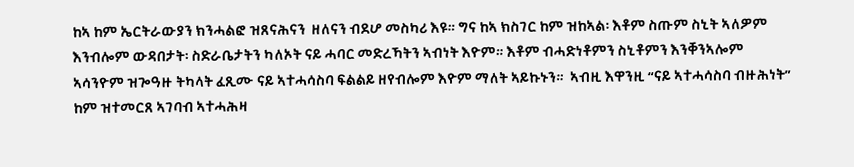ከኣ ከም ኤርትራውያን ክንሓልፎ ዝጸናሕናን  ዘለናን ብደሆ መስካሪ እዩ። ግና ከኣ ክስገር ከም ዝከኣል፡ እቶም ስጡም ስኒት ኣለዎም እንብሎም ውዳበታት፡ ስድራቤታትን ካለኦት ናይ ሓባር መድረኻትን ኣብነት እዮም። እቶም ብሓድነቶምን ስኒቶምን እንቐንኣሎም ኣሳንዮም ዝጐዓዙ ትካላት ፈጺሙ ናይ ኣተሓሳስባ ፍልልይ ዘየብሎም እዮም ማለት ኣይኩኑን።  ኣብዚ እዋንዚ “ናይ ኣተሓሳስባ ብዙሕነት” ከም ዝተመርጸ ኣገባብ ኣተሓሕዛ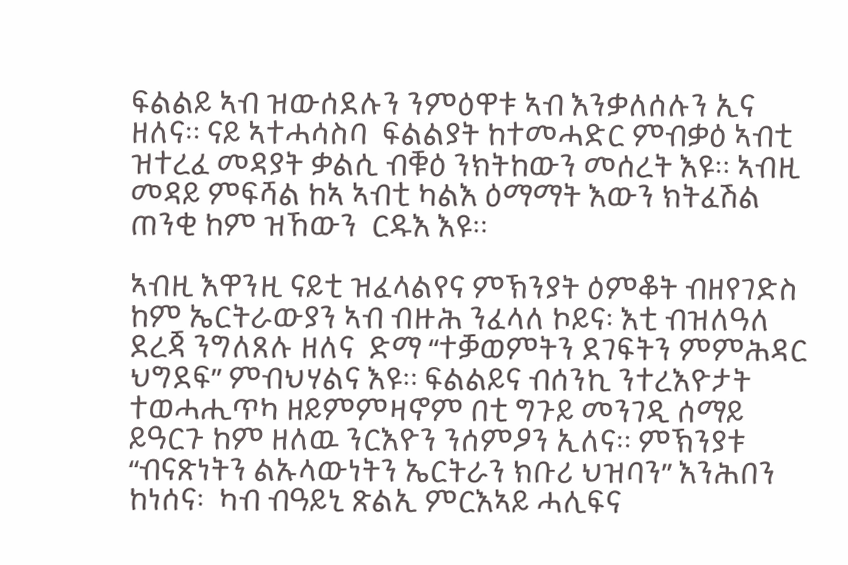ፍልልይ ኣብ ዝውሰደሉን ንምዕዋቱ ኣብ እንቃለሰሉን ኢና ዘለና። ናይ ኣተሓሳስባ  ፍልልያት ከተመሓድር ምብቃዕ ኣብቲ ዝተረፈ መዳያት ቃልሲ ብቑዕ ንክትከውን መሰረት እዩ። ኣብዚ መዳይ ምፍሻል ከኣ ኣብቲ ካልእ ዕማማት እውን ክትፈሽል ጠንቂ ከም ዝኸውን  ርዱእ እዩ።

ኣብዚ እዋንዚ ናይቲ ዝፈላልየና ምኽንያት ዕምቆት ብዘየገድስ ከም ኤርትራውያን ኣብ ብዙሕ ንፈላለ ኮይና፡ እቲ ብዝለዓለ ደረጃ ንግለጸሉ ዘለና  ድማ “ተቓወምትን ደገፍትን ምምሕዳር ህግደፍ” ምብህሃልና እዩ። ፍልልይና ብሰንኪ ንተረእዮታት ተወሓሒጥካ ዘይምምዛኖም በቲ ግጉይ መንገዲ ሰማይ ይዓርጉ ከም ዘለዉ ንርእዮን ንሰምዖን ኢለና። ምኽንያቱ “ብናጽነትን ልኡላውነትን ኤርትራን ክቡሪ ህዝባን” እንሕበን ከነሰና፡  ካብ ብዓይኒ ጽልኢ ምርእኣይ ሓሊፍና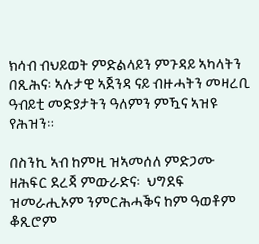ክሳብ ብህይወት ምድልላይን ምጉዳይ ኣካላትን በጺሕና፡ ኣሉታዊ ኣጀንዳ ናይ ብዙሓትን መዛረቢ ዓብይቲ መድያታትን ዓለምን ምዃና ኣዝዩ የሕዝን።

በስንኪ ኣብ ከምዚ ዝኣመሰለ ምድጋሙ ዘሕፍር ደረጃ ምውራድና፡  ህግደፍ ዝመራሒኦም ንምርሕሓቕና ከም ዓወቶም ቆጺሮም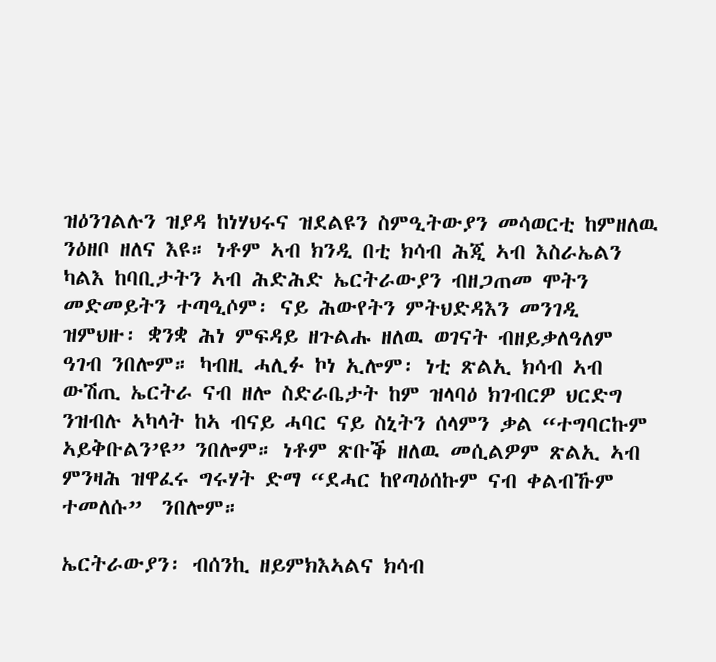ዝዕንገልሉን ዝያዳ ከነሃህሩና ዝደልዩን ስምዒትውያን መሳወርቲ ከምዘለዉ ንዕዘቦ ዘለና እዩ። ነቶም ኣብ ክንዲ በቲ ክሳብ ሕጂ ኣብ እስራኤልን ካልእ ከባቢታትን ኣብ ሕድሕድ ኤርትራውያን ብዘጋጠመ ሞትን መድመይትን ተጣዒሶም፡ ናይ ሕውየትን ምትህድዳእን መንገዲ ዝምህዙ፡ ቋንቋ ሕነ ምፍዳይ ዘጉልሑ ዘለዉ ወገናት ብዘይቃለዓለም  ዓገብ ንበሎም። ካብዚ ሓሊፉ ኮነ ኢሎም፡ ነቲ ጽልኢ ክሳብ ኣብ ውሽጢ ኤርትራ ናብ ዘሎ ስድራቤታት ከም ዝላባዕ ክገብርዎ ህርድግ ንዝብሉ ኣካላት ከኣ ብናይ ሓባር ናይ ስኒትን ሰላምን ቃል “ተግባርኩም ኣይቅቡልን’ዩ” ንበሎም። ነቶም ጽቡቕ ዘለዉ መሲልዎም ጽልኢ ኣብ ምንዛሕ ዝዋፈሩ ግሩሃት ድማ “ደሓር ከየጣዕሰኩም ናብ ቀልብኹም ተመለሱ”  ንበሎም።

ኤርትራውያን፡ ብሰንኪ ዘይምክእኣልና ክሳብ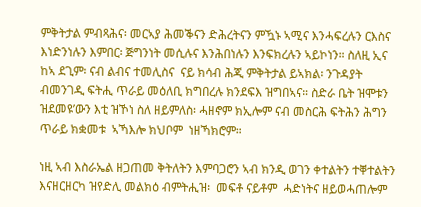ምቅትታል ምብጻሕና፡ መርኣያ ሕመቕናን ድሕረትናን ምዃኑ ኣሚና እንሓፍረሉን ርእስና እነድንነሉን እምበር፡ ጅግንነት መሲሉና እንሕበነሉን እንፍክረሉን ኣይኮነን። ስለዚ ኢና ከኣ ደጊም፡ ናብ ልብና ተመሊስና  ናይ ክሳብ ሕጂ ምቅትታል ይኣክል፡ ንጉዳያት ብመንገዲ ፍትሒ ጥራይ መዕለቢ ክግበረሉ ክንደፍእ ዝግበኣና። ስድራ ቤት ዝሞቱን ዝደመዩ’ውን እቲ ዝኾነ ስለ ዘይምለስ፡ ሓዘኖም ክኢሎም ናብ መስርሕ ፍትሕን ሕግን ጥራይ ክቋመቱ  ኣኻእሎ ክህቦም  ነዘኻክሮም።

ነዚ ኣብ እስራኤል ዘጋጠመ ቅትለትን እምባጋሮን ኣብ ክንዲ ወገን ቀተልትን ተቐተልትን እናዘርዘርካ ዝየድሊ መልክዕ ብምትሒዝ፡  መፍቶ ናይቶም  ሓድነትና ዘይወሓጠሎም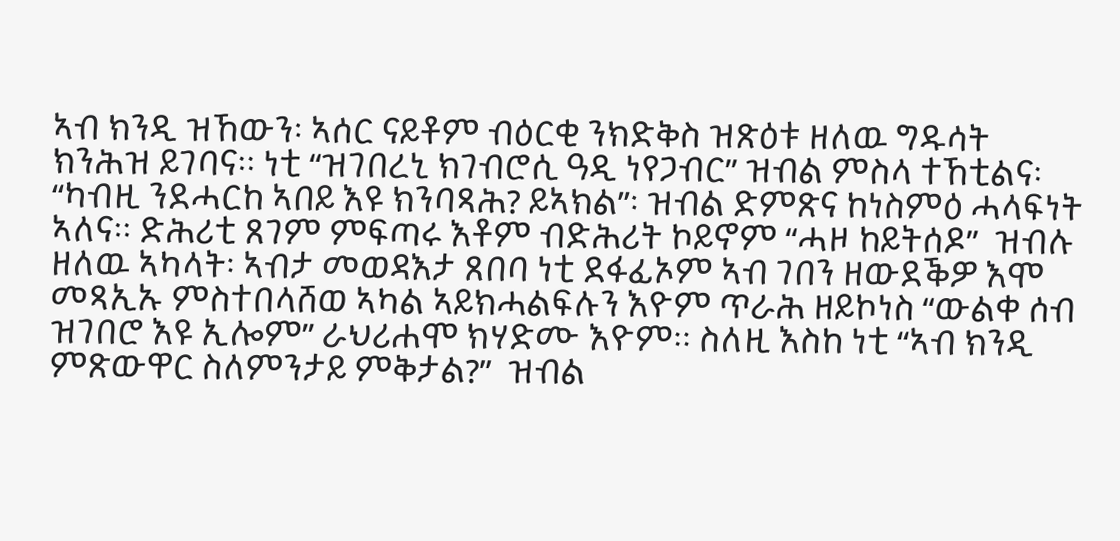ኣብ ክንዲ ዝኸውን፡ ኣሰር ናይቶም ብዕርቂ ንክድቅስ ዝጽዕቱ ዘለዉ ግዱሳት ክንሕዝ ይገባና። ነቲ “ዝገበረኒ ክገብሮሲ ዓዲ ነየጋብር” ዝብል ምስላ ተኸቲልና፡ “ካብዚ ንደሓርከ ኣበይ እዩ ክንባጻሕ? ይኣክል”፡ ዝብል ድምጽና ከነስምዕ ሓላፍነት ኣለና። ድሕሪቲ ጸገም ምፍጣሩ እቶም ብድሕሪት ኮይኖም “ሓዞ ከይትሰዶ”  ዝብሉ ዘለዉ ኣካላት፡ ኣብታ መወዳእታ ጸበባ ነቲ ደፋፊኦም ኣብ ገበን ዘውደቕዎ እሞ መጻኢኡ ምስተበላሸወ ኣካል ኣይክሓልፍሉን እዮም ጥራሕ ዘይኮነስ “ውልቀ ሰብ ዝገበሮ እዩ ኢሎም” ራህሪሐሞ ክሃድሙ እዮም። ስለዚ እስከ ነቲ “ኣብ ክንዲ ምጽውዋር ስለምንታይ ምቅታል?”  ዝብል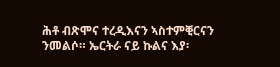ሕቶ ብጽሞና ተረዲእናን ኣስተምቒርናን  ንመልሶ። ኤርትራ ናይ ኩልና እያ፡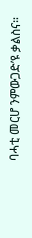ባሓቲ መርሆ ንምውጋድ’ዩ ቃልስና።